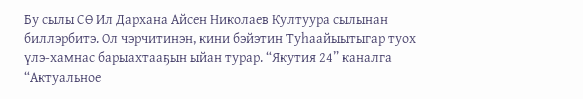Бу сылы СӨ Ил Дархана Айсен Николаев Култуура сылынан биллэрбитэ. Ол чэрчитинэн, кини бэйэтин Туһаайыытыгар туох үлэ-хамнас барыахтааҕын ыйан турар. “Якутия 24” каналга “Актуальное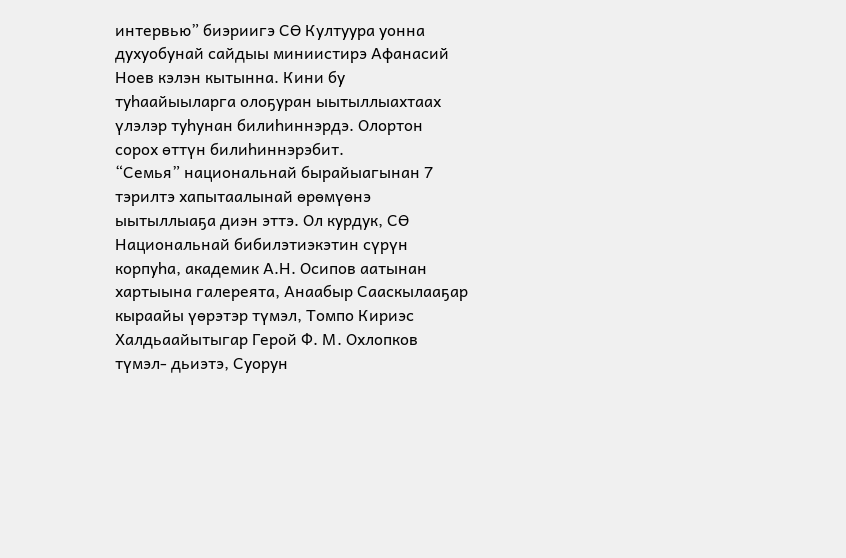интервью” биэриигэ СӨ Култуура уонна духуобунай сайдыы миниистирэ Афанасий Ноев кэлэн кытынна. Кини бу туһаайыыларга олоҕуран ыытыллыахтаах үлэлэр туһунан билиһиннэрдэ. Олортон сорох өттүн билиһиннэрэбит.
“Семья” национальнай бырайыагынан 7 тэрилтэ хапытаалынай өрөмүөнэ ыытыллыаҕа диэн эттэ. Ол курдук, СӨ Национальнай бибилэтиэкэтин сүрүн корпуһа, академик А.Н. Осипов аатынан хартыына галереята, Анаабыр Сааскылааҕар кыраайы үөрэтэр түмэл, Томпо Кириэс Халдьаайытыгар Герой Ф. М. Охлопков түмэл- дьиэтэ, Суорун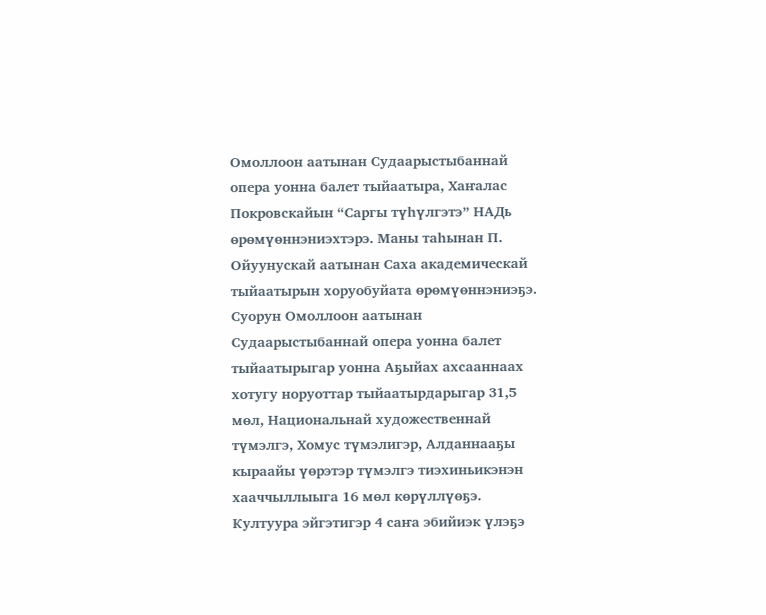Омоллоон аатынан Судаарыстыбаннай опера уонна балет тыйаатыра, Хаҥалас Покровскайын “Саргы түһүлгэтэ” НАДь өрөмүөннэниэхтэрэ. Маны таһынан П. Ойуунускай аатынан Саха академическай тыйаатырын хоруобуйата өрөмүөннэниэҕэ.
Суорун Омоллоон аатынан Судаарыстыбаннай опера уонна балет тыйаатырыгар уонна Аҕыйах ахсааннаах хотугу норуоттар тыйаатырдарыгар 31,5 мөл, Национальнай художественнай түмэлгэ, Хомус түмэлигэр, Алданнааҕы кыраайы үөрэтэр түмэлгэ тиэхиньикэнэн хааччыллыыга 16 мөл көрүллүөҕэ.
Култуура эйгэтигэр 4 саҥа эбийиэк үлэҕэ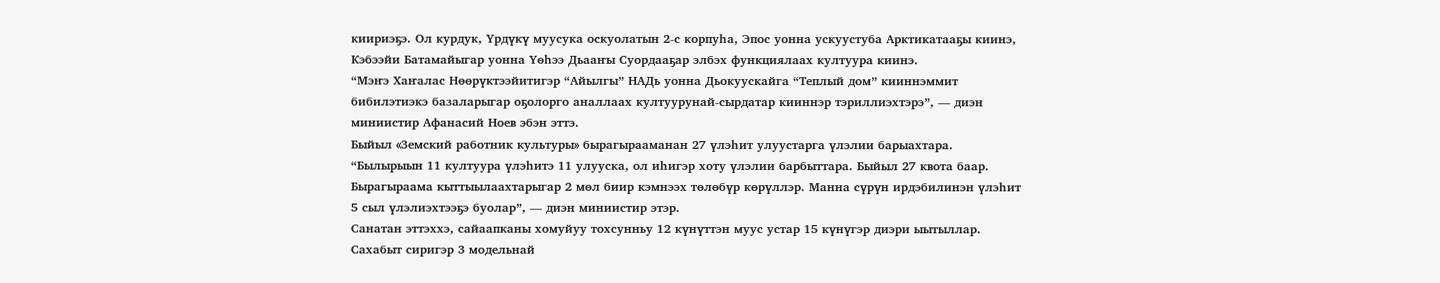киириэҕэ. Ол курдук, Үрдүкү муусука оскуолатын 2-с корпуһа, Эпос уонна ускуустуба Арктикатааҕы киинэ, Кэбээйи Батамайыгар уонна Үөһээ Дьааҥы Суордааҕар элбэх функциялаах култуура киинэ.
“Мэҥэ Хаҥалас Нөөрүктээйитигэр “Айылгы” НАДь уонна Дьокуускайга “Теплый дом” кииннэммит бибилэтиэкэ базаларыгар оҕолорго аналлаах култуурунай-сырдатар кииннэр тэриллиэхтэрэ”, — диэн миниистир Афанасий Ноев эбэн эттэ.
Быйыл «Земский работник культуры» бырагырааманан 27 үлэһит улуустарга үлэлии барыахтара. “Былырыын 11 култуура үлэһитэ 11 улууска, ол иһигэр хоту үлэлии барбыттара. Быйыл 27 квота баар. Бырагыраама кыттыылаахтарыгар 2 мөл биир кэмнээх төлөбүр көрүллэр. Манна сүрүн ирдэбилинэн үлэһит 5 сыл үлэлиэхтээҕэ буолар”, — диэн миниистир этэр.
Санатан эттэххэ, сайаапканы хомуйуу тохсунньу 12 күнүттэн муус устар 15 күнүгэр диэри ыытыллар.
Сахабыт сиригэр 3 модельнай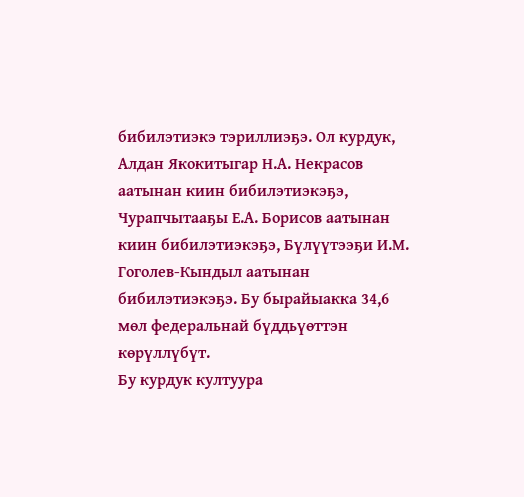бибилэтиэкэ тэриллиэҕэ. Ол курдук, Алдан Якокитыгар Н.А. Некрасов аатынан киин бибилэтиэкэҕэ, Чурапчытааҕы Е.А. Борисов аатынан киин бибилэтиэкэҕэ, Бүлүүтээҕи И.М. Гоголев-Кындыл аатынан бибилэтиэкэҕэ. Бу бырайыакка 34,6 мөл федеральнай бүддьүөттэн көрүллүбүт.
Бу курдук култуура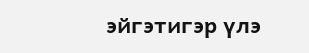эйгэтигэр үлэ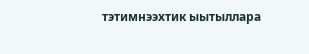тэтимнээхтик ыытыллара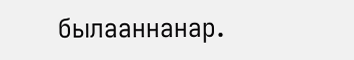былааннанар.